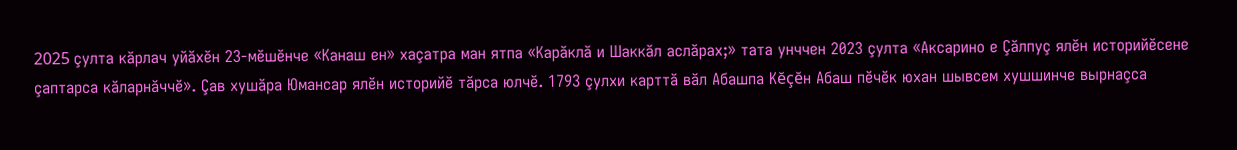2025 çулта кăрлач уйăхĕн 23-мĕшĕнче «Канаш ен» хаçатра ман ятпа «Карăклă и Шаккăл аслăрах;» тата унччен 2023 çулта «Аксарино е Çăлпуç ялĕн историйĕсене çаптарса кăларнăччĕ». Çав хушăра Юмансар ялĕн историйĕ тăрса юлчĕ. 1793 çулхи карттă вăл Абашпа Кĕçĕн Абаш пĕчĕк юхан шывсем хушшинче вырнаçса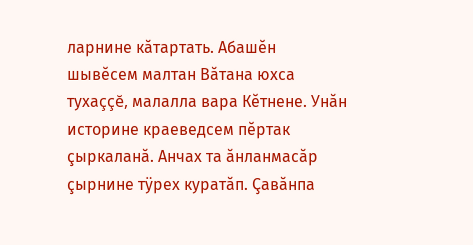ларнине кăтартать. Абашĕн шывĕсем малтан Вăтана юхса тухаççĕ, малалла вара Кĕтнене. Унăн историне краеведсем пĕртак çыркаланă. Анчах та ăнланмасăр çырнине тÿрех куратăп. Çавăнпа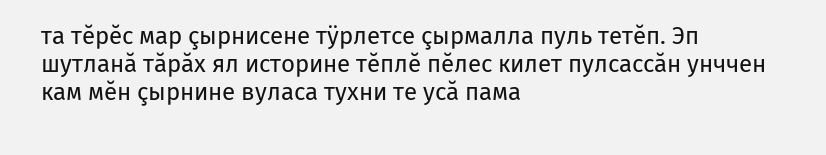та тĕрĕс мар çырнисене тÿрлетсе çырмалла пуль тетĕп. Эп шутланă тăрăх ял историне тĕплĕ пĕлес килет пулсассăн унччен кам мĕн çырнине вуласа тухни те усă пама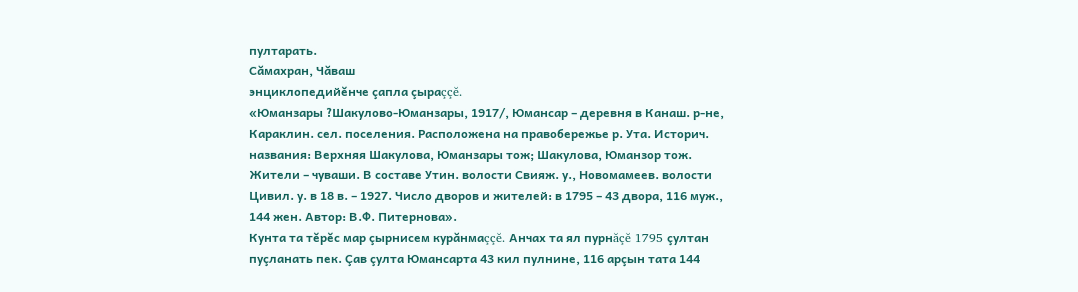пултарать.
Сăмахран, Чăваш
энциклопедийĕнче çапла çыраççĕ.
«Юманзары ?Шакулово-Юманзары, 1917/, Юмансар – деревня в Канаш. р-не, Караклин. сел. поселения. Расположена на правобережье р. Ута. Историч. названия: Верхняя Шакулова, Юманзары тож; Шакулова, Юманзор тож. Жители – чуваши. В составе Утин. волости Свияж. у., Новомамеев. волости Цивил. у. в 18 в. – 1927. Число дворов и жителей: в 1795 – 43 двора, 116 муж., 144 жен. Автор: В.Ф. Питернова».
Кунта та тĕрĕс мар çырнисем курăнмаççĕ. Анчах та ял пурнăçĕ 1795 çултан пуçланать пек. Çав çулта Юмансарта 43 кил пулнине, 116 арçын тата 144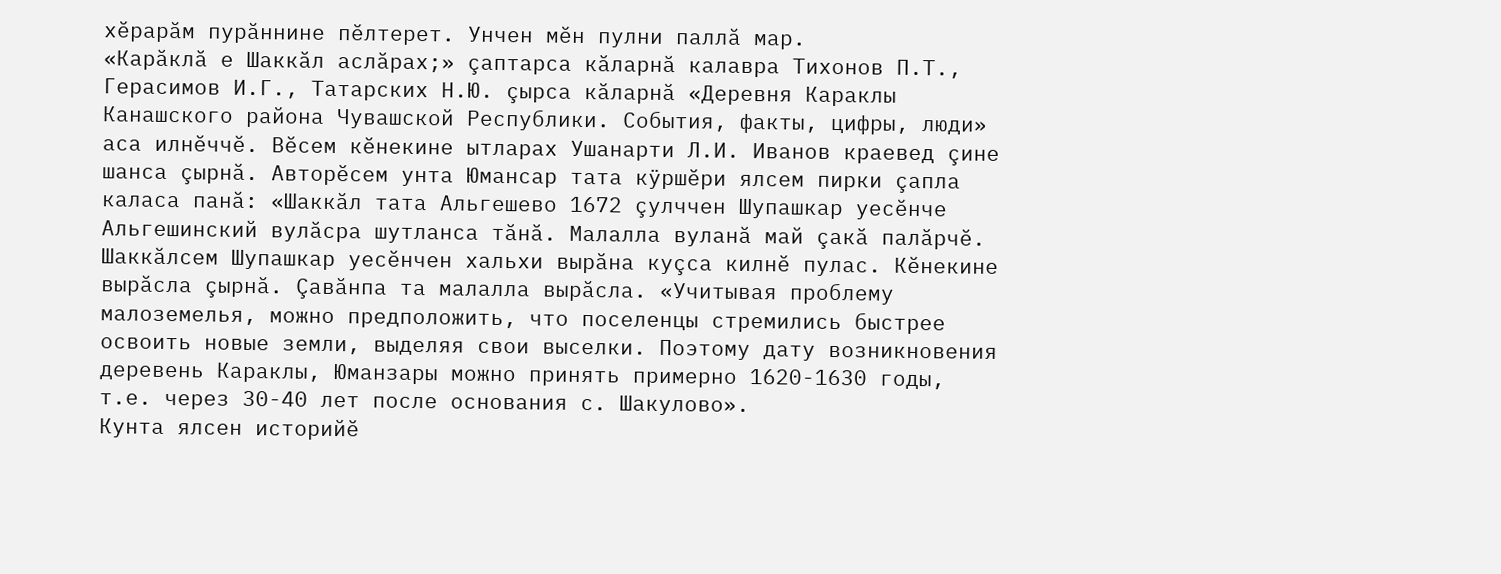хĕрарăм пурăннине пĕлтерет. Унчен мĕн пулни паллă мар.
«Карăклă е Шаккăл аслăрах;» çаптарса кăларнă калавра Тихонов П.Т., Герасимов И.Г., Татарских Н.Ю. çырса кăларнă «Деревня Караклы Канашского района Чувашской Республики. События, факты, цифры, люди» аса илнĕччĕ. Вĕсем кĕнекине ытларах Ушанарти Л.И. Иванов краевед çине шанса çырнă. Авторĕсем унта Юмансар тата кÿршĕри ялсем пирки çапла каласа панă: «Шаккăл тата Альгешево 1672 çулччен Шупашкар уесĕнче Альгешинский вулăсра шутланса тăнă. Малалла вуланă май çакă палăрчĕ. Шаккăлсем Шупашкар уесĕнчен хальхи вырăна куçса килнĕ пулас. Кĕнекине вырăсла çырнă. Çавăнпа та малалла вырăсла. «Учитывая проблему малоземелья, можно предположить, что поселенцы стремились быстрее освоить новые земли, выделяя свои выселки. Поэтому дату возникновения деревень Караклы, Юманзары можно принять примерно 1620-1630 годы, т.е. через 30-40 лет после основания с. Шакулово».
Кунта ялсен историйĕ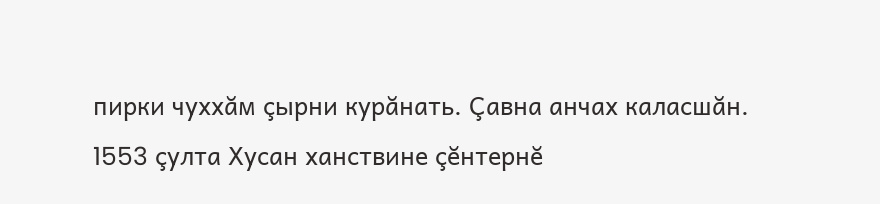пирки чуххăм çырни курăнать. Çавна анчах каласшăн.
1553 çулта Хусан ханствине çĕнтернĕ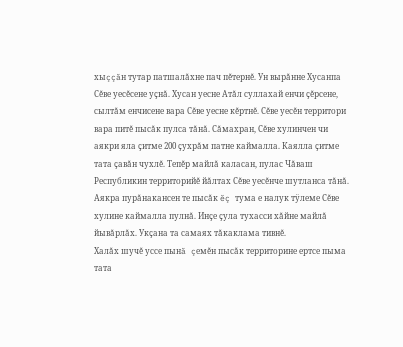хыççăн тутар патшалăхне пач пĕтернĕ. Ун вырăнне Хусанпа Сĕве уесĕсене уçнă. Хусан уесне Атăл суллахай енчи çĕрсене, сылтăм енчисене вара Сĕве уесне кĕртнĕ. Сĕве уесĕн территори вара питĕ пысăк пулса тăнă. Сăмахран, Сĕве хулинчен чи аякри яла çитме 200 çухрăм патне каймалла. Каялла çитме тата çавăн чухлĕ. Тепĕр майлă каласан, пулас Чăваш Республикин территорийĕ йăлтах Сĕве уесĕнче шутланса тăнă. Аякра пурăнакансен те пысăк ĕç тума е налук тÿлеме Сĕве хулине каймалла пулнă. Инçе çула тухасси хăйне майлă йывăрлăх. Укçана та самаях тăкаклама тивнĕ.
Халăх шучĕ уссе пынă çемĕн пысăк территорине ертсе пыма тата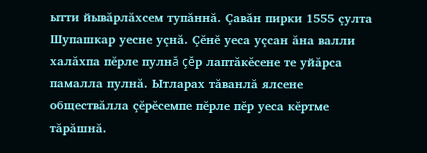ытти йывăрлăхсем тупăннă. Çавăн пирки 1555 çулта Шупашкар уесне уçнă. Çĕнĕ уеса уçсан ăна валли халăхпа пĕрле пулнă çĕр лаптăкĕсене те уйăрса памалла пулнă. Ытларах тăванлă ялсене обществăлла çĕрĕсемпе пĕрле пĕр уеса кĕртме тăрăшнă.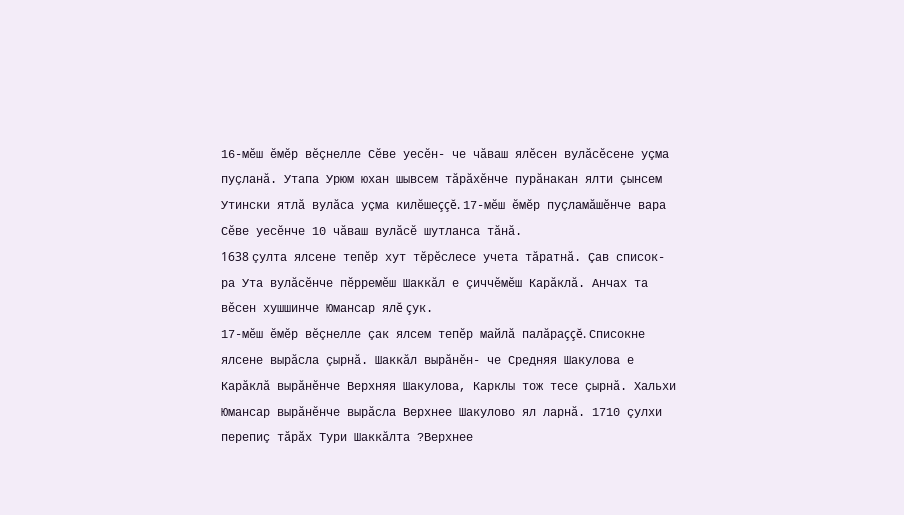16-мĕш ĕмĕр вĕçнелле Сĕве уесĕн- че чăваш ялĕсен вулăсĕсене уçма пуçланă. Утапа Урюм юхан шывсем тăрăхĕнче пурăнакан ялти çынсем Утински ятлă вулăса уçма килĕшеççĕ. 17-мĕш ĕмĕр пуçламăшĕнче вара Сĕве уесĕнче 10 чăваш вулăсĕ шутланса тăнă.
1638 çулта ялсене тепĕр хут тĕрĕслесе учета тăратнă. Çав список- ра Ута вулăсĕнче пĕрремĕш Шаккăл е çиччĕмĕш Карăклă. Анчах та вĕсен хушшинче Юмансар ялĕ çук.
17-мĕш ĕмĕр вĕçнелле çак ялсем тепĕр майлă палăраççĕ. Списокне ялсене вырăсла çырнă. Шаккăл вырăнĕн- че Средняя Шакулова е Карăклă вырăнĕнче Верхняя Шакулова, Карклы тож тесе çырнă. Хальхи Юмансар вырăнĕнче вырăсла Верхнее Шакулово ял ларнă. 1710 çулхи перепиç тăрăх Тури Шаккăлта ?Верхнее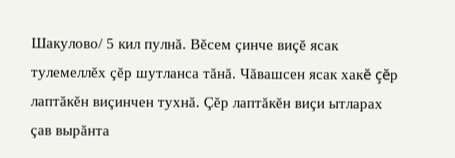Шакулово/ 5 кил пулнă. Вĕсем çинче виçĕ ясак тулемеллĕх çĕр шутланса тăнă. Чăвашсен ясак хакĕ çĕр лаптăкĕн виçинчен тухнă. Çĕр лаптăкĕн виçи ытларах çав вырăнта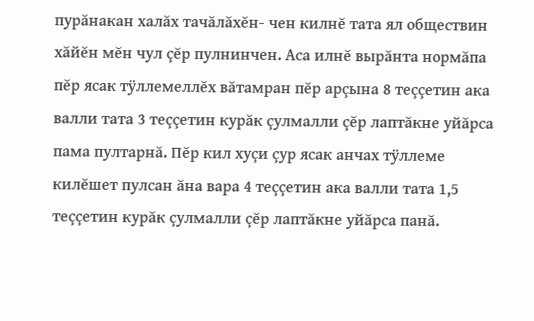пурăнакан халăх тачăлăхĕн- чен килнĕ тата ял обществин хăйĕн мĕн чул çĕр пулнинчен. Аса илнĕ вырăнта нормăпа пĕр ясак тÿллемеллĕх вăтамран пĕр арçына 8 теççетин ака валли тата 3 теççетин курăк çулмалли çĕр лаптăкне уйăрса пама пултарнă. Пĕр кил хуçи çур ясак анчах тÿллеме килĕшет пулсан ăна вара 4 теççетин ака валли тата 1,5 теççетин курăк çулмалли çĕр лаптăкне уйăрса панă.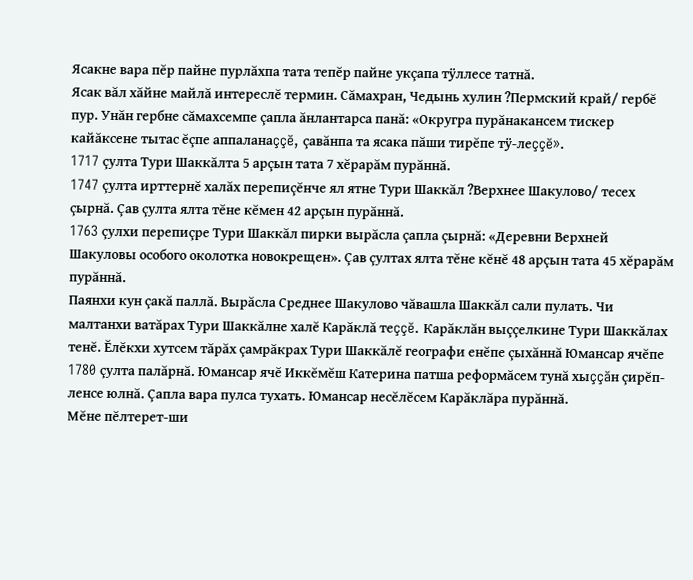Ясакне вара пĕр пайне пурлăхпа тата тепĕр пайне укçапа тÿллесе татнă.
Ясак вăл хăйне майлă интереслĕ термин. Сăмахран, Чедынь хулин ?Пермский край/ гербĕ пур. Унăн гербне сăмахсемпе çапла ăнлантарса панă: «Округра пурăнакансем тискер кайăксене тытас ĕçпе аппаланаççĕ, çавăнпа та ясака пăши тирĕпе тÿ-леççĕ».
1717 çулта Тури Шаккăлта 5 арçын тата 7 хĕрарăм пурăннă.
1747 çулта ирттернĕ халăх перепиçĕнче ял ятне Тури Шаккăл ?Верхнее Шакулово/ тесех çырнă. Çав çулта ялта тĕне кĕмен 42 арçын пурăннă.
1763 çулхи перепиçре Тури Шаккăл пирки вырăсла çапла çырнă: «Деревни Верхней Шакуловы особого околотка новокрещен». Çав çултах ялта тĕне кĕнĕ 48 арçын тата 45 хĕрарăм пурăннă.
Паянхи кун çакă паллă. Вырăсла Среднее Шакулово чăвашла Шаккăл сали пулать. Чи малтанхи ватăрах Тури Шаккăлне халĕ Карăклă теççĕ. Карăклăн выççелкине Тури Шаккăлах тенĕ. Ĕлĕкхи хутсем тăрăх çамрăкрах Тури Шаккăлĕ географи енĕпе çыхăннă Юмансар ячĕпе 1780 çулта палăрнă. Юмансар ячĕ Иккĕмĕш Катерина патша реформăсем тунă хыççăн çирĕп- ленсе юлнă. Çапла вара пулса тухать. Юмансар несĕлĕсем Карăклăра пурăннă.
Мĕне пĕлтерет-ши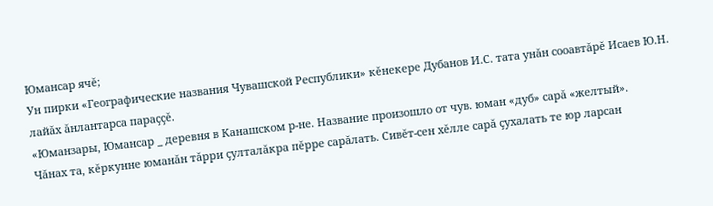Юмансар ячĕ;
Ун пирки «Географические названия Чувашской Республики» кĕнекере Дубанов И.С. тата унăн сооавтăрĕ Исаев Ю.Н. лайăх ăнлантарса параççĕ.
«Юманзары, Юмансар _ деревня в Канашском р-не. Название произошло от чув. юман «дуб» сарă «желтый».
Чăнах та, кĕркунне юманăн тăрри çулталăкра пĕрре сарăлать. Сивĕт-сен хĕлле сарă çухалать те юр ларсан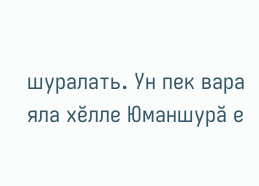шуралать. Ун пек вара яла хĕлле Юманшурă е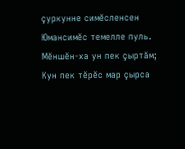çуркунне симĕсленсен Юмансимĕс темелле пуль.
Мĕншĕн-ха ун пек çыртăм; Кун пек тĕрĕс мар çырса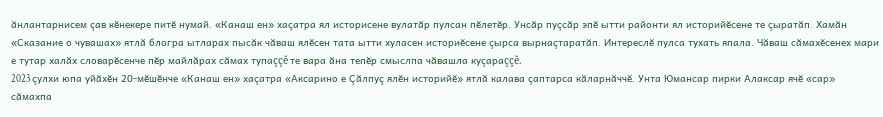ăнлантарнисем çав кĕнекере питĕ нумай. «Канаш ен» хаçатра ял историсене вулатăр пулсан пĕлетĕр. Унсăр пуçсăр эпĕ ытти районти ял историйĕсене те çыратăп. Хамăн «Сказание о чувашах» ятлă блогра ытларах пысăк чăваш ялĕсен тата ытти хуласен историĕсене çырса вырнаçтаратăп. Интереслĕ пулса тухать япала. Чăваш сăмахĕсенех мари е тутар халăх словарĕсенче пĕр майлăрах сăмах тупаççĕ те вара ăна тепĕр смыслпа чăвашла куçараççĕ.
2023 çулхи юпа уйăхĕн 20-мĕшĕнче «Канаш ен» хаçатра «Аксарино е Çăлпуç ялĕн историйĕ» ятлă калава çаптарса кăларнăччĕ. Унта Юмансар пирки Алаксар ячĕ «сар» сăмахпа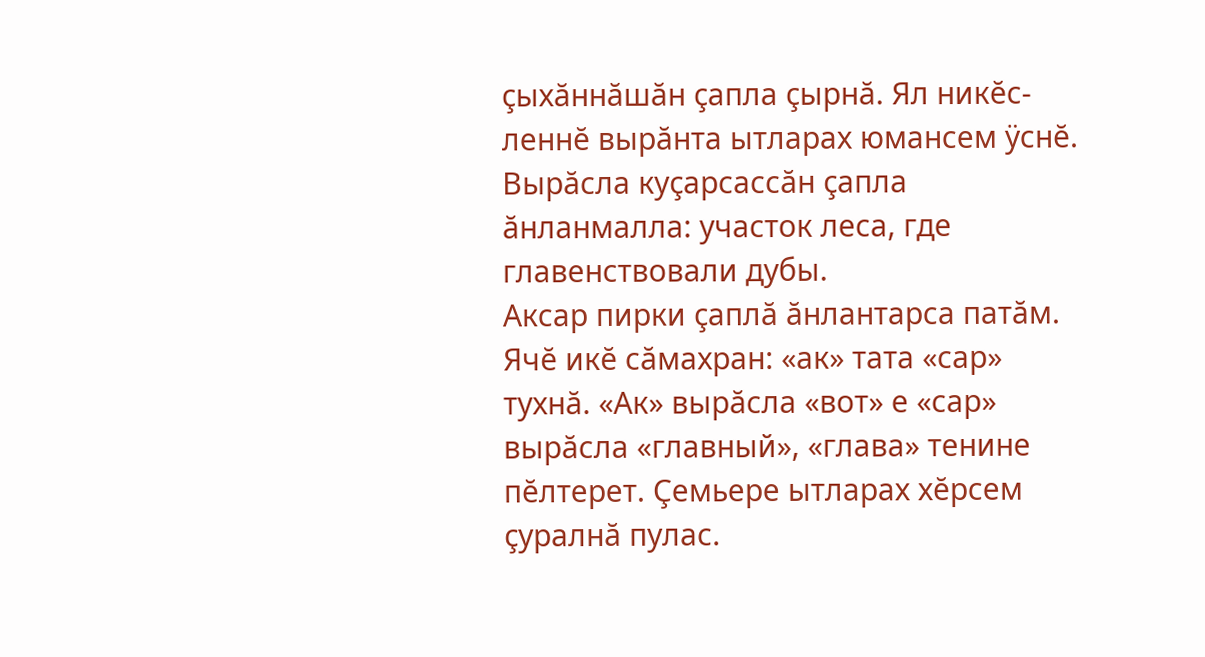çыхăннăшăн çапла çырнă. Ял никĕс-леннĕ вырăнта ытларах юмансем ÿснĕ. Вырăсла куçарсассăн çапла ăнланмалла: участок леса, где главенствовали дубы.
Аксар пирки çаплă ăнлантарса патăм. Ячĕ икĕ сăмахран: «ак» тата «сар» тухнă. «Ак» вырăсла «вот» е «сар» вырăсла «главный», «глава» тенине пĕлтерет. Çемьере ытларах хĕрсем çуралнă пулас.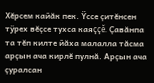Хĕрсем кайăк пек. Ÿссе çитĕнсен тÿрех вĕçсе тухса каяççĕ. Çавăнпа та тĕп килте йăха малалла тăсма арçын ача кирлĕ пулнă. Арçын ача çуралсан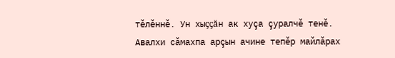тĕлĕннĕ. Ун хыççăн ак хуçа çуралчĕ тенĕ. Авалхи сăмахпа арçын ачине тепĕр майлăрах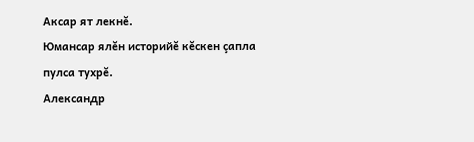Аксар ят лекнĕ.
Юмансар ялĕн историйĕ кĕскен çапла пулса тухрĕ.
Александр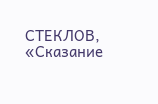СТЕКЛОВ,
«Сказание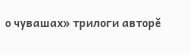о чувашах» трилоги авторĕ